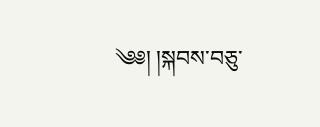༄༅། །སྐབས་བཅུ་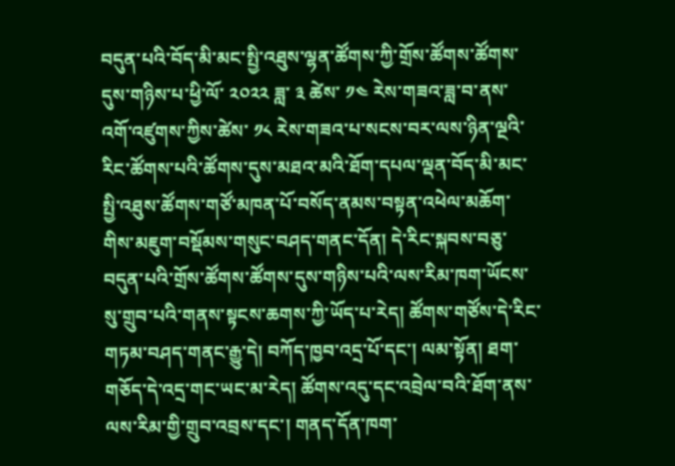བདུན་པའི་བོད་མི་མང་སྤྱི་འཐུས་ལྷན་ཚོགས་ཀྱི་གྲོས་ཚོགས་ཚོགས་དུས་གཉིས་པ་ཕྱི་ལོ་ ༢༠༢༢ ཟླ་ ༣ ཚེས་ ༡༤ རེས་གཟའ་ཟླ་བ་ནས་འགོ་འཛུགས་ཀྱིས་ཚེས་ ༡༨ རེས་གཟའ་པ་སངས་བར་ལས་ཉིན་ལྔའི་རིང་ཚོགས་པའི་ཚོགས་དུས་མཐའ་མའི་ཐོག་དཔལ་ལྡན་བོད་མི་མང་སྤྱི་འཐུས་ཚོགས་གཙོ་མཁན་པོ་བསོད་ནམས་བསྟན་འཕེལ་མཆོག་གིས་མཇུག་བསྡོམས་གསུང་བཤད་གནང་དོན། དེ་རིང་སྐབས་བཅུ་བདུན་པའི་གྲོས་ཚོགས་ཚོགས་དུས་གཉིས་པའི་ལས་རིམ་ཁག་ཡོངས་སུ་གྲུབ་པའི་གནས་སྟངས་ཆགས་ཀྱི་ཡོད་པ་རེད། ཚོགས་གཙོས་དེ་རིང་གཏམ་བཤད་གནང་རྒྱུ་དེ། བཀོད་ཁྱབ་འདྲ་པོ་དང་། ལམ་སྟོན། ཐག་གཅོད་དེ་འདྲ་གང་ཡང་མ་རེད། ཚོགས་འདུ་དང་འབྲེལ་བའི་ཐོག་ནས་ལས་རིམ་གྱི་གྲུབ་འབྲས་དང་། གནད་དོན་ཁག་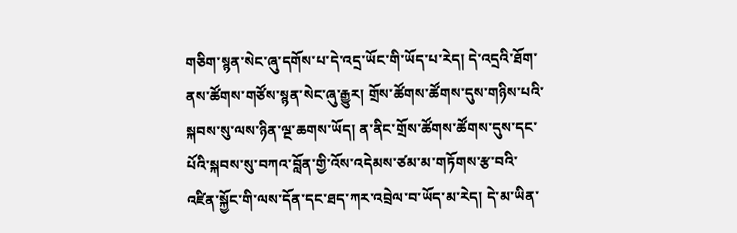གཅིག་སྙན་སེང་ཞུ་དགོས་པ་དེ་འདྲ་ཡོང་གི་ཡོད་པ་རེད། དེ་འདྲའི་ཐོག་ནས་ཚོགས་གཙོས་སྙན་སེང་ཞུ་རྒྱུར། གྲོས་ཚོགས་ཚོགས་དུས་གཉིས་པའི་སྐབས་སུ་ལས་ཉིན་ལྔ་ཆགས་ཡོད། ན་ནིང་གྲོས་ཚོགས་ཚོགས་དུས་དང་པོའི་སྐབས་སུ་བཀའ་བློན་གྱི་འོས་འདེམས་ཙམ་མ་གཏོགས་རྩ་བའི་འཛིན་སྐྱོང་གི་ལས་དོན་དང་ཐད་ཀར་འབྲེལ་བ་ཡོད་མ་རེད། དེ་མ་ཡིན་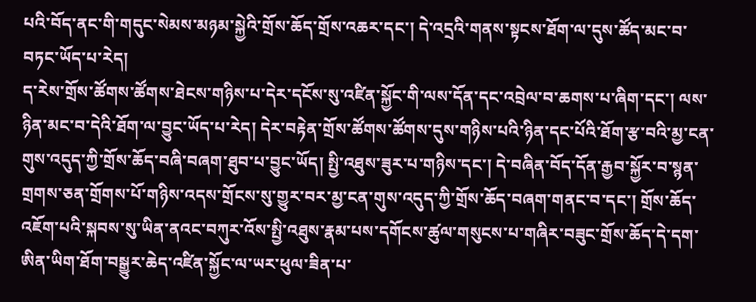པའི་བོད་ནང་གི་གདུང་སེམས་མཉམ་སྐྱེའི་གྲོས་ཆོད་གྲོས་འཆར་དང་། དེ་འདྲའི་གནས་སྟངས་ཐོག་ལ་དུས་ཚོད་མང་བ་བཏང་ཡོད་པ་རེད།
ད་རེས་གྲོས་ཚོགས་ཚོགས་ཐེངས་གཉིས་པ་དེར་དངོས་སུ་འཛིན་སྐྱོང་གི་ལས་དོན་དང་འབྲེལ་བ་ཆགས་པ་ཞིག་དང་། ལས་ཉིན་མང་བ་དེའི་ཐོག་ལ་བྱུང་ཡོད་པ་རེད། དེར་བརྟེན་གྲོས་ཚོགས་ཚོགས་དུས་གཉིས་པའི་ཉིན་དང་པོའི་ཐོག་རྩ་བའི་མྱ་ངན་གུས་འདུད་ཀྱི་གྲོས་ཆོད་བཞི་བཞག་ཐུབ་པ་བྱུང་ཡོད། སྤྱི་འཐུས་ཟུར་པ་གཉིས་དང་། དེ་བཞིན་བོད་དོན་རྒྱབ་སྐྱོར་བ་སྙན་གྲགས་ཅན་གྲོགས་པོ་གཉིས་འདས་གྲོངས་སུ་གྱུར་བར་མྱ་ངན་གུས་འདུད་ཀྱི་གྲོས་ཆོད་བཞག་གནང་བ་དང་། གྲོས་ཆོད་འཇོག་པའི་སྐབས་སུ་ཡིན་ནའང་བཀུར་འོས་སྤྱི་འཐུས་རྣམ་པས་དགོངས་ཚུལ་གསུངས་པ་གཞིར་བཟུང་གྲོས་ཆོད་དེ་དག་ཨིན་ཡིག་ཐོག་བསྒྱུར་ཆེད་འཛིན་སྐྱོང་ལ་ཡར་ཕུལ་ཟིན་པ་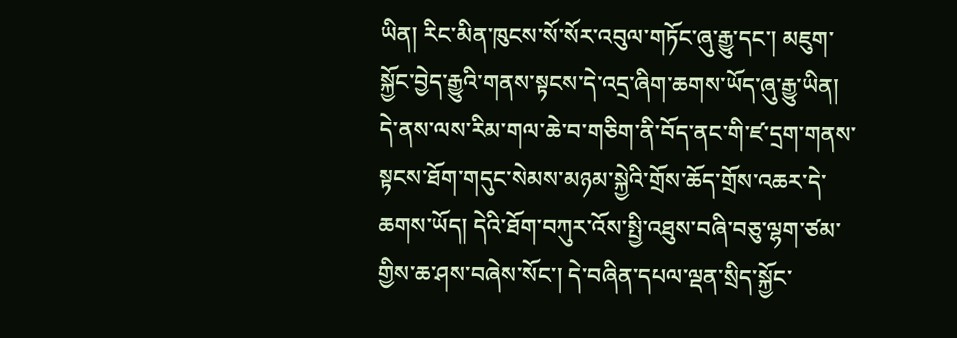ཡིན། རིང་མིན་ཁུངས་སོ་སོར་འབུལ་གཏོང་ཞུ་རྒྱུ་དང་། མཇུག་སྐྱོང་བྱེད་རྒྱུའི་གནས་སྟངས་དེ་འདྲ་ཞིག་ཆགས་ཡོད་ཞུ་རྒྱུ་ཡིན། དེ་ནས་ལས་རིམ་གལ་ཆེ་བ་གཅིག་ནི་བོད་ནང་གི་ཛ་དྲག་གནས་སྟངས་ཐོག་གདུང་སེམས་མཉམ་སྐྱེའི་གྲོས་ཆོད་གྲོས་འཆར་དེ་ཆགས་ཡོད། དེའི་ཐོག་བཀུར་འོས་སྤྱི་འཐུས་བཞི་བཅུ་ལྷག་ཙམ་གྱིས་ཆ་ཤས་བཞེས་སོང་། དེ་བཞིན་དཔལ་ལྡན་སྲིད་སྐྱོང་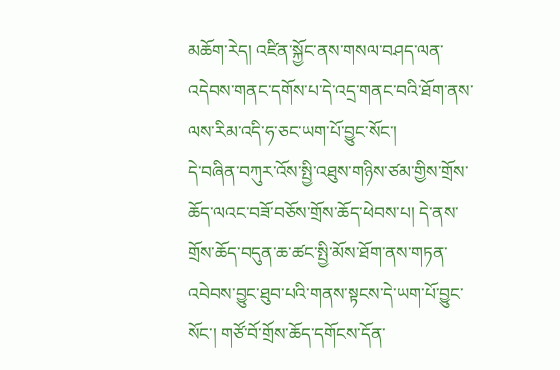མཆོག་རེད། འཛིན་སྐྱོང་ནས་གསལ་བཤད་ལན་འདེབས་གནང་དགོས་པ་དེ་འདྲ་གནང་བའི་ཐོག་ནས་ལས་རིམ་འདི་ཧ་ཅང་ཡག་པོ་བྱུང་སོང་།
དེ་བཞིན་བཀུར་འོས་སྤྱི་འཐུས་གཉིས་ཙམ་གྱིས་གྲོས་ཆོད་ལའང་བཟོ་བཅོས་གྲོས་ཆོད་ཕེབས་པ། དེ་ནས་གྲོས་ཆོད་བདུན་ཆ་ཚང་སྤྱི་མོས་ཐོག་ནས་གཏན་འབེབས་བྱུང་ཐུབ་པའི་གནས་སྟངས་དེ་ཡག་པོ་བྱུང་སོང་། གཙོ་བོ་གྲོས་ཆོད་དགོངས་དོན་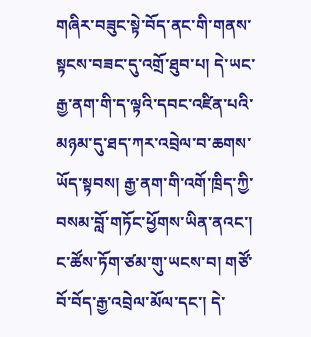གཞིར་བཟུང་སྟེ་བོད་ནང་གི་གནས་སྟངས་བཟང་དུ་འགྲོ་ཐུབ་པ། དེ་ཡང་རྒྱ་ནག་གི་ད་ལྟའི་དབང་འཛིན་པའི་མཉམ་དུ་ཐད་ཀར་འབྲེལ་བ་ཆགས་ཡོད་སྟབས། རྒྱ་ནག་གི་འགོ་ཁྲིད་ཀྱི་བསམ་བློ་གཏོང་ཕྱོགས་ཡིན་ནའང་། ང་ཚོས་ཏོག་ཙམ་གུ་ཡངས་བ། གཙོ་བོ་བོད་རྒྱ་འབྲེལ་མོལ་དང་། དེ་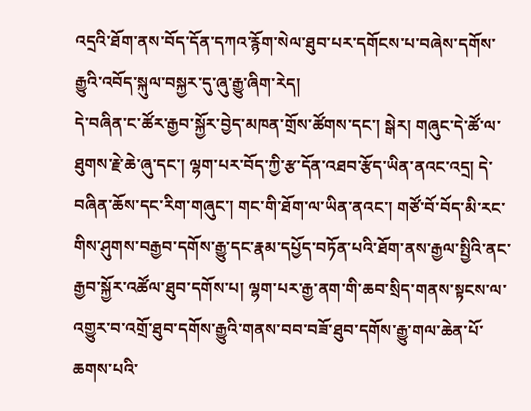འདྲའི་ཐོག་ནས་བོད་དོན་དཀའ་རྙོག་སེལ་ཐུབ་པར་དགོངས་པ་བཞེས་དགོས་རྒྱུའི་འབོད་སྐུལ་བསྐྱར་དུ་ཞུ་རྒྱུ་ཞིག་རེད།
དེ་བཞིན་ང་ཚོར་རྒྱབ་སྐྱོར་བྱེད་མཁན་གྲོས་ཚོགས་དང་། སྒེར། གཞུང་དེ་ཚོ་ལ་ཐུགས་རྗེ་ཆེ་ཞུ་དང་། ལྷག་པར་བོད་ཀྱི་རྩ་དོན་འཐབ་རྩོད་ཡིན་ནའང་འདྲ། དེ་བཞིན་ཆོས་དང་རིག་གཞུང་། གང་གི་ཐོག་ལ་ཡིན་ནའང་། གཙོ་བོ་བོད་མི་རང་གིས་ཤུགས་བརྒྱབ་དགོས་རྒྱུ་དང་རྣམ་དཔྱོད་བཏོན་པའི་ཐོག་ནས་རྒྱལ་སྤྱིའི་ནང་རྒྱབ་སྐྱོར་འཚོལ་ཐུབ་དགོས་པ། ལྷག་པར་རྒྱ་ནག་གི་ཆབ་སྲིད་གནས་སྟངས་ལ་འགྱུར་བ་འགྲོ་ཐུབ་དགོས་རྒྱུའི་གནས་བབ་བཟོ་ཐུབ་དགོས་རྒྱུ་གལ་ཆེན་པོ་ཆགས་པའི་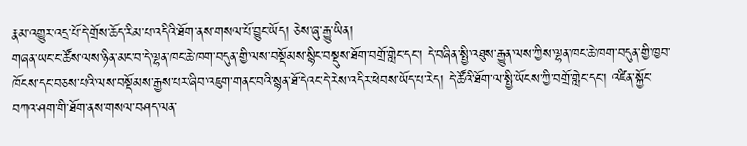རྣམ་འགྱུར་འདྲ་པོ་དེ་གྲོས་ཆོད་རིམ་པ་འདིའི་ཐོག་ནས་གསལ་པོ་བྱུང་ཡོད། ཅེས་ཞུ་རྒྱུ་ཡིན།
གཞན་ཡང་ང་ཚོས་ལས་ཉིན་མང་བ་དེ་ལྷན་ཁང་ཆེ་ཁག་བདུན་གྱི་ལས་བསྡོམས་སྙིང་བསྡུས་ཐོག་བགྲོ་གླེང་དང་། དེ་བཞིན་སྤྱི་འཐུས་རྒྱུན་ལས་ཀྱིས་ལྷན་ཁང་ཆེ་ཁག་བདུན་གྱི་ཁྱབ་ཁོངས་དང་བཅས་པའི་ལས་བསྡོམས་རྒྱས་པར་ཞིབ་འཇུག་གནང་བའི་སྙན་ཐོ་དེའང་དེ་རེས་འདིར་ཕེབས་ཡོད་པ་རེད། དེ་ཚོའི་ཐོག་ལ་སྤྱི་ཡོངས་ཀྱི་བགྲོ་གླེང་དང་། འཛིན་སྐྱོང་བཀའ་ཤག་གི་ཐོག་ནས་གསལ་བཤད་ལན་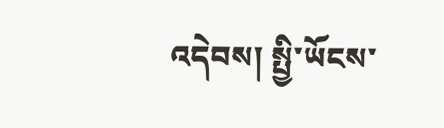འདེབས། སྤྱི་ཡོངས་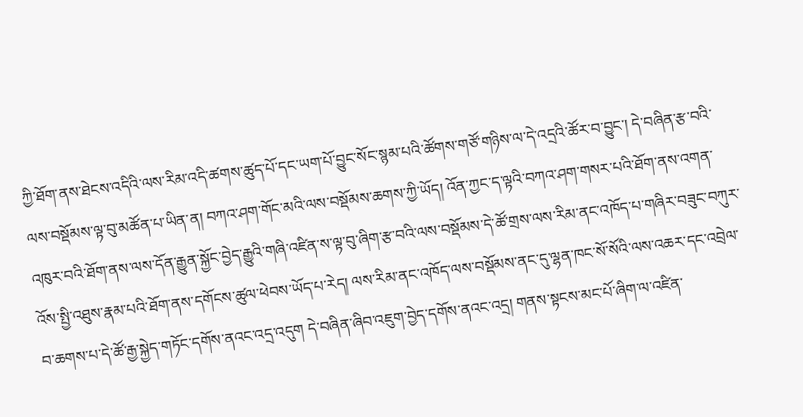ཀྱི་ཐོག་ནས་ཐེངས་འདིའི་ལས་རིམ་འདི་ཚགས་ཚུད་པོ་དང་ཡག་པོ་བྱུང་སོང་སྙམ་པའི་ཚོགས་གཙོ་གཉིས་ལ་དེ་འདྲའི་ཚོར་བ་བྱུང་། དེ་བཞིན་རྩ་བའི་ལས་བསྡོམས་ལྟ་བུ་མཚོན་པ་ཡིན་ན། བཀའ་ཤག་གོང་མའི་ལས་བསྡོམས་ཆགས་ཀྱི་ཡོད། འོན་ཀྱང་ད་ལྟའི་བཀའ་ཤག་གསར་པའི་ཐོག་ནས་འགན་འཁུར་བའི་ཐོག་ནས་ལས་དོན་རྒྱུན་སྐྱོང་བྱེད་རྒྱུའི་གཞི་འཛིན་ས་ལྟ་བུ་ཞིག་རྩ་བའི་ལས་བསྡོམས་དེ་ཚོ་གྲས་ལས་རིམ་ནང་འཁོད་པ་གཞིར་བཟུང་བཀུར་འོས་སྤྱི་འཐུས་རྣམ་པའི་ཐོག་ནས་དགོངས་ཚུལ་ཕེབས་ཡོད་པ་རེད། ལས་རིམ་ནང་འཁོད་ལས་བསྡོམས་ནང་དུ་ལྷན་ཁང་སོ་སོའི་ལས་འཆར་དང་འབྲེལ་བ་ཆགས་པ་དེ་ཚོ་རྒྱ་སྐྱེད་གཏོང་དགོས་ནའང་འདྲ་འདུག དེ་བཞིན་ཞིབ་འཇུག་བྱེད་དགོས་ནའང་འདྲ། གནས་སྟངས་མང་པོ་ཞིག་ལ་འཛིན་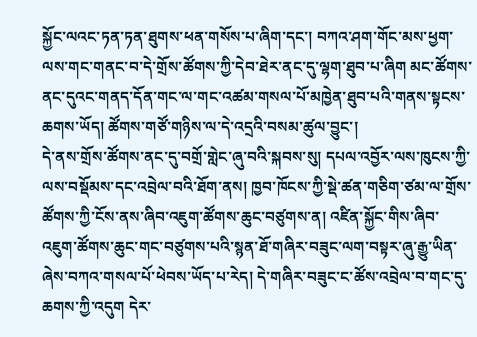སྐྱོང་ལའང་ཏན་ཏན་ཐུགས་ཕན་གསོས་པ་ཞིག་དང་། བཀའ་ཤག་གོང་མས་ཕྱག་ལས་གང་གནང་བ་དེ་གྲོས་ཚོགས་ཀྱི་དེབ་ཐེར་ནང་དུ་ལྷག་ཐུབ་པ་ཞིག མང་ཚོགས་ནང་དུའང་གནད་དོན་གང་ལ་གང་འཚམ་གསལ་པོ་མཁྱེན་ཐུབ་པའི་གནས་སྟངས་ཆགས་ཡོད། ཚོགས་གཙོ་གཉིས་ལ་དེ་འདྲའི་བསམ་ཚུལ་བྱུང་།
དེ་ནས་གྲོས་ཚོགས་ནང་དུ་བགྲོ་གླེང་ཞུ་བའི་སྐབས་སུ། དཔལ་འབྱོར་ལས་ཁུངས་ཀྱི་ལས་བསྡོམས་དང་འབྲེལ་བའི་ཐོག་ནས། ཁྱབ་ཁོངས་ཀྱི་སྡེ་ཚན་གཅིག་ཙམ་ལ་གྲོས་ཚོགས་ཀྱི་ངོས་ནས་ཞིབ་འཇུག་ཚོགས་ཆུང་བཙུགས་ན། འཛིན་སྐྱོང་གིས་ཞིབ་འཇུག་ཚོགས་ཆུང་གང་བཙུགས་པའི་སྙན་ཐོ་གཞིར་བཟུང་ལག་བསྟར་ཞུ་རྒྱུ་ཡིན་ཞེས་བཀའ་གསལ་པོ་ཕེབས་ཡོད་པ་རེད། དེ་གཞིར་བཟུང་ང་ཚོས་འབྲེལ་བ་གང་དུ་ཆགས་ཀྱི་འདུག དེར་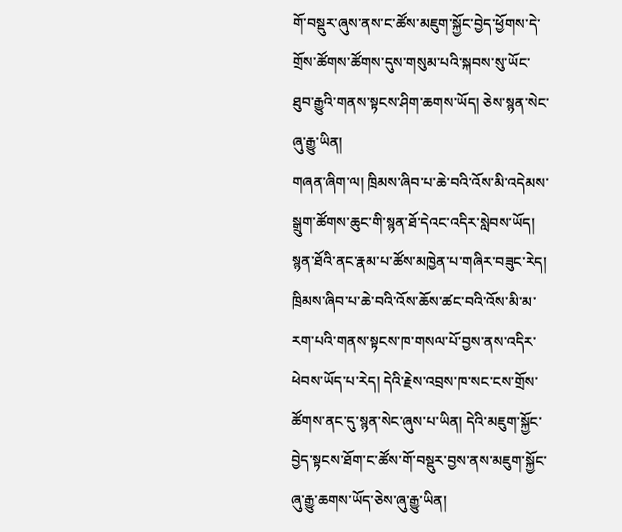གོ་བསྡུར་ཞུས་ནས་ང་ཚོས་མཇུག་སྐྱོང་བྱེད་ཕྱོགས་དེ་གྲོས་ཚོགས་ཚོགས་དུས་གསུམ་པའི་སྐབས་སུ་ཡོང་ཐུབ་རྒྱུའི་གནས་སྟངས་ཤིག་ཆགས་ཡོད། ཅེས་སྙན་སེང་ཞུ་རྒྱུ་ཡིན།
གཞན་ཞིག་ལ། ཁྲིམས་ཞིབ་པ་ཆེ་བའི་འོས་མི་འདེམས་སྒྲུག་ཚོགས་ཆུང་གི་སྙན་ཐོ་དེའང་འདིར་སླེབས་ཡོད། སྙན་ཐོའི་ནང་རྣམ་པ་ཚོས་མཁྱེན་པ་གཞིར་བཟུང་རེད། ཁྲིམས་ཞིབ་པ་ཆེ་བའི་འོས་ཆོས་ཚང་བའི་འོས་མི་མ་རག་པའི་གནས་སྟངས་ཁ་གསལ་པོ་བྱས་ནས་འདིར་ཕེབས་ཡོད་པ་རེད། དེའི་རྗེས་འབྲས་ཁ་སང་ངས་གྲོས་ཚོགས་ནང་དུ་སྙན་སེང་ཞུས་པ་ཡིན། དེའི་མཇུག་སྐྱོང་བྱེད་སྟངས་ཐོག་ང་ཚོས་གོ་བསྡུར་བྱས་ནས་མཇུག་སྐྱོང་ཞུ་རྒྱུ་ཆགས་ཡོད་ཅེས་ཞུ་རྒྱུ་ཡིན།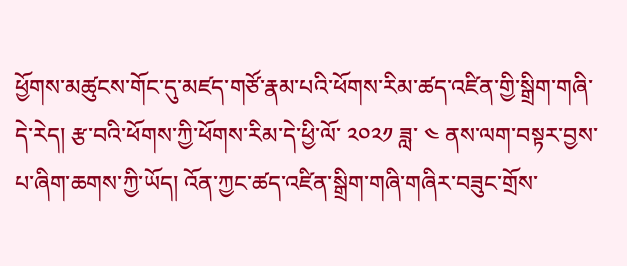ཕྱོགས་མཚུངས་གོང་དུ་མཛད་གཙོ་རྣམ་པའི་ཕོགས་རིམ་ཚད་འཛིན་གྱི་སྒྲིག་གཞི་དེ་རེད། རྩ་བའི་ཕོགས་ཀྱི་ཕོགས་རིམ་དེ་ཕྱི་ལོ་ ༢༠༢༡ ཟླ་ ༤ ནས་ལག་བསྟར་བྱས་པ་ཞིག་ཆགས་ཀྱི་ཡོད། འོན་ཀྱང་ཚད་འཛིན་སྒྲིག་གཞི་གཞིར་བཟུང་གྲོས་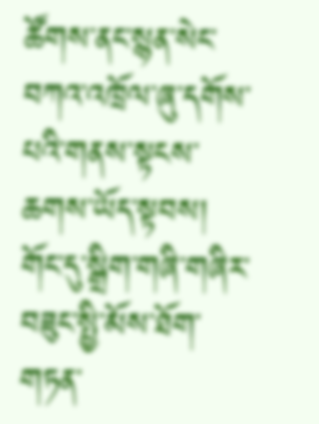ཚོགས་ནང་སྙན་སེང་བཀའ་འཁྲོལ་ཞུ་དགོས་པའི་གནས་སྟངས་ཆགས་ཡོད་སྟབས། གོང་དུ་སྒྲིག་གཞི་གཞིར་བཟུང་སྤྱི་མོས་ཐོག་གཏན་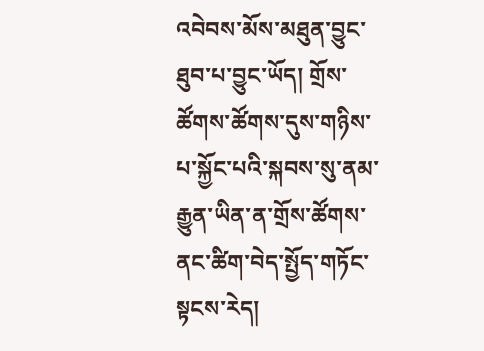འབེབས་མོས་མཐུན་བྱུང་ཐུབ་པ་བྱུང་ཡོད། གྲོས་ཚོགས་ཚོགས་དུས་གཉིས་པ་སྐྱོང་པའི་སྐབས་སུ་ནམ་རྒྱུན་ཡིན་ན་གྲོས་ཚོགས་ནང་ཚིག་བེད་སྤྱོད་གཏོང་སྟངས་རེད།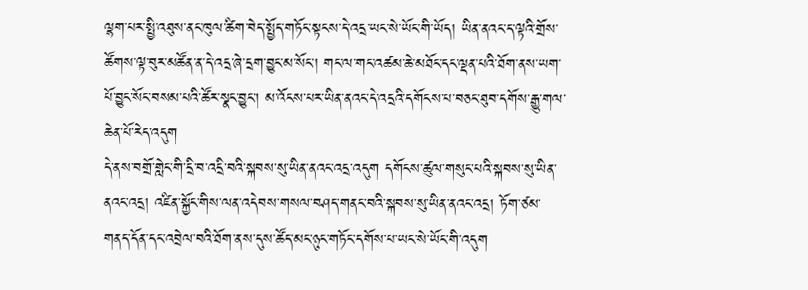ལྷག་པར་སྤྱི་འཐུས་ནང་ཁུལ་ཚིག་བེད་སྤྱོད་གཏོང་སྟངས་དེ་འདྲ་ཡང་སེ་ཡོང་གི་ཡོད། ཡིན་ནའང་ད་ལྟའི་གྲོས་ཚོགས་ལྟ་བུར་མཚོན་ན་དེ་འདྲ་ཞེ་དྲག་བྱུང་མ་སོང་། གང་ལ་གང་འཚམ་ཆེ་མཐོང་དང་ལྡན་པའི་ཐོག་ནས་ཡག་པོ་བྱུང་སོང་བསམ་པའི་ཚོར་སྣང་བྱུང་། མ་འོངས་པར་ཡིན་ནའང་དེ་འདྲའི་དགོངས་པ་བཅང་ཐུབ་དགོས་རྒྱུ་གལ་ཆེན་པོ་རེད་འདུག
དེ་ནས་བགྲོ་གླེང་གི་དྲི་བ་འདྲི་བའི་སྐབས་སུ་ཡིན་ནའང་འདྲ་འདུག དགོངས་ཚུལ་གསུང་པའི་སྐབས་སུ་ཡིན་ནའང་འདྲ། འཛིན་སྐྱོང་གིས་ལན་འདེབས་གསལ་བཤད་གནང་བའི་སྐབས་སུ་ཡིན་ནའང་འདྲ། ཏོག་ཙམ་གནད་དོན་དང་འབྲེལ་བའི་ཐོག་ནས་དུས་ཚོད་མང་ཉུང་གཏོང་དགོས་པ་ཡང་སེ་ཡོང་གི་འདུག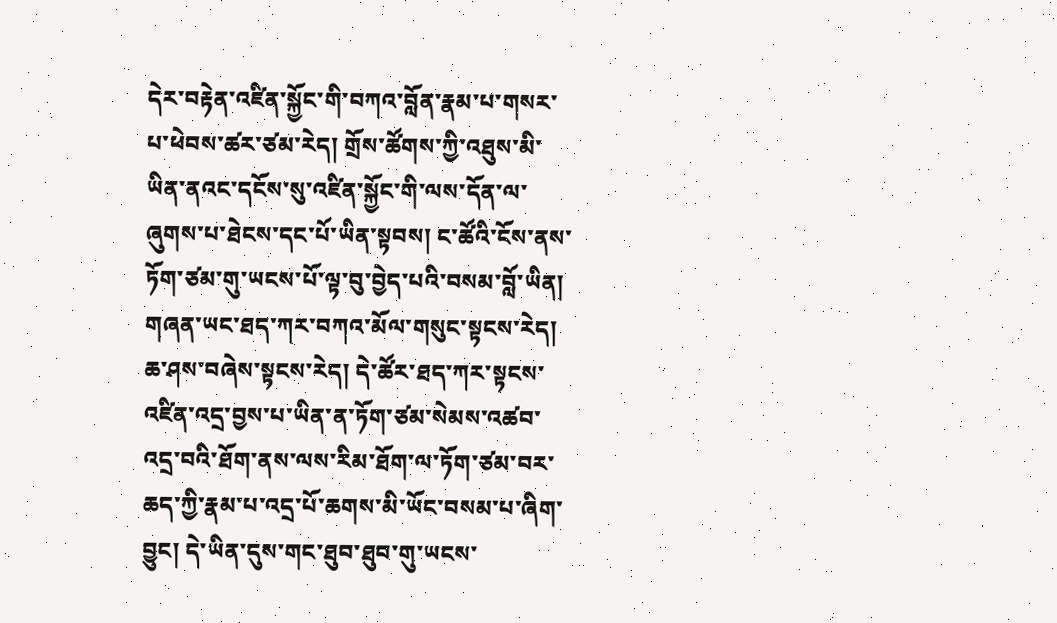དེར་བརྟེན་འཛིན་སྐྱོང་གི་བཀའ་བློན་རྣམ་པ་གསར་པ་ཕེབས་ཚར་ཙམ་རེད། གྲོས་ཚོགས་ཀྱི་འཐུས་མི་ཡིན་ནའང་དངོས་སུ་འཛིན་སྐྱོང་གི་ལས་དོན་ལ་ཞུགས་པ་ཐེངས་དང་པོ་ཡིན་སྟབས། ང་ཚོའི་ངོས་ནས་ཏོག་ཙམ་གུ་ཡངས་པོ་ལྟ་བུ་བྱེད་པའི་བསམ་བློ་ཡིན།
གཞན་ཡང་ཐད་ཀར་བཀའ་མོལ་གསུང་སྟངས་རེད། ཆ་ཤས་བཞེས་སྟངས་རེད། དེ་ཚོར་ཐད་ཀར་སྟངས་འཛིན་འདྲ་བྱས་པ་ཡིན་ན་ཏོག་ཙམ་སེམས་འཚབ་འདྲ་བའི་ཐོག་ནས་ལས་རིམ་ཐོག་ལ་ཏོག་ཙམ་བར་ཆད་ཀྱི་རྣམ་པ་འདྲ་པོ་ཆགས་མི་ཡོང་བསམ་པ་ཞིག་བྱུང། དེ་ཡིན་དུས་གང་ཐུབ་ཐུབ་གུ་ཡངས་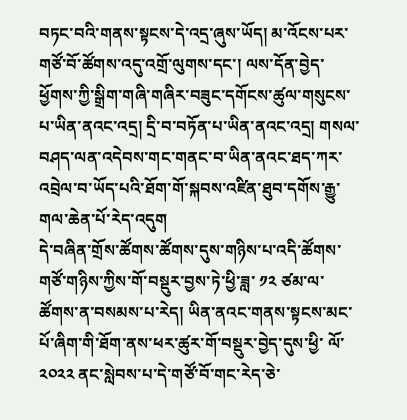བཏང་བའི་གནས་སྟངས་དེ་འདྲ་ཞུས་ཡོད། མ་འོངས་པར་གཙོ་བོ་ཚོགས་འདུ་འགྲོ་ལུགས་དང་། ལས་དོན་བྱེད་ཕྱོགས་ཀྱི་སྒྲིག་གཞི་གཞིར་བཟུང་དགོངས་ཚུལ་གསུངས་པ་ཡིན་ནའང་འདྲ། དྲི་བ་བཏོན་པ་ཡིན་ནའང་འདྲ། གསལ་བཤད་ལན་འདེབས་གང་གནང་བ་ཡིན་ནའང་ཐད་ཀར་འབྲེལ་བ་ཡོད་པའི་ཐོག་གོ་སྐབས་འཛིན་ཐུབ་དགོས་རྒྱུ་གལ་ཆེན་པོ་རེད་འདུག
དེ་བཞིན་གྲོས་ཚོགས་ཚོགས་དུས་གཉིས་པ་འདི་ཚོགས་གཙོ་གཉིས་ཀྱིས་གོ་བསྡུར་བྱས་ཏེ་ཕྱི་ཟླ་ ༡༢ ཙམ་ལ་ཚོགས་ན་བསམས་པ་རེད། ཡིན་ནའང་གནས་སྟངས་མང་པོ་ཞིག་གི་ཐོག་ནས་ཕར་ཚུར་གོ་བསྡུར་བྱེད་དུས་ཕྱི་ ལོ་ ༢༠༢༢ ནང་སླེབས་པ་དེ་གཙོ་བོ་གང་རེད་ཅེ་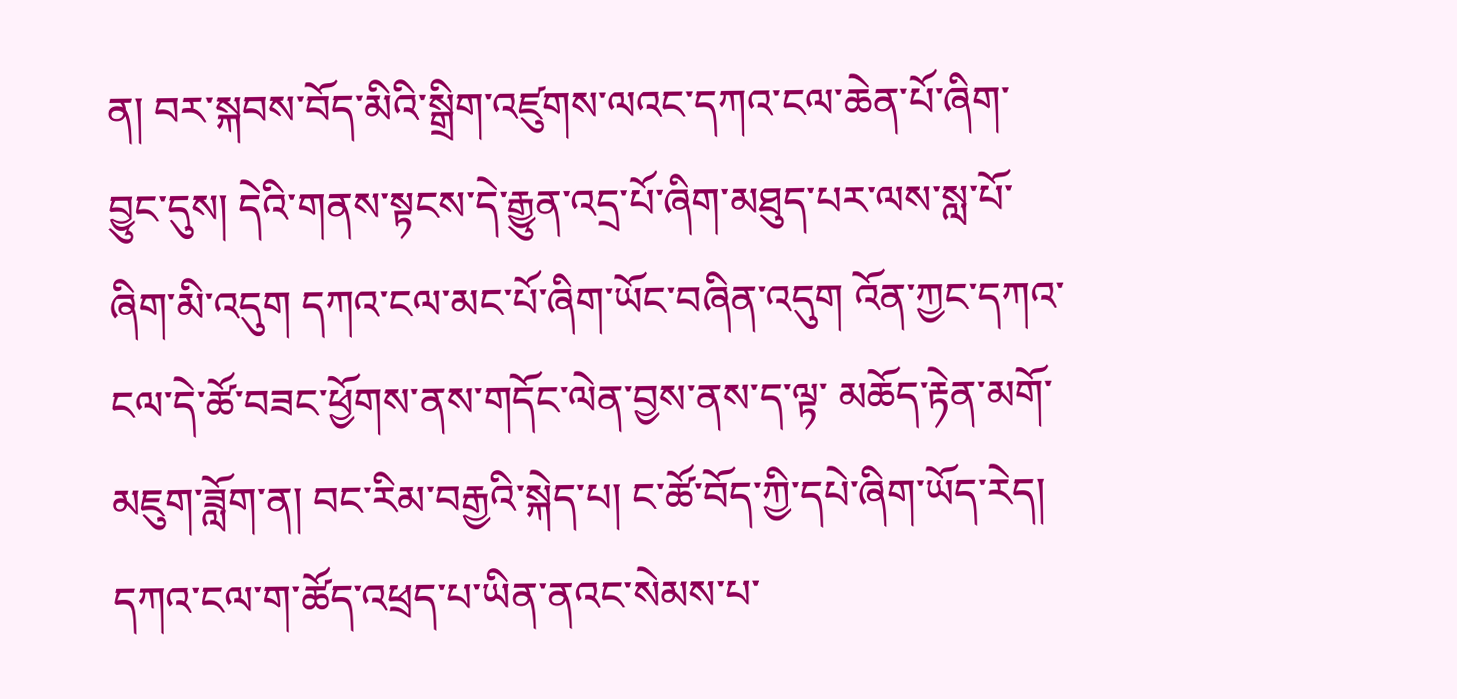ན། བར་སྐབས་བོད་མིའི་སྒྲིག་འཛུགས་ལའང་དཀའ་ངལ་ཆེན་པོ་ཞིག་བྱུང་དུས། དེའི་གནས་སྟངས་དེ་རྒྱུན་འདྲ་པོ་ཞིག་མཐུད་པར་ལས་སླ་པོ་ཞིག་མི་འདུག དཀའ་ངལ་མང་པོ་ཞིག་ཡོང་བཞིན་འདུག འོན་ཀྱང་དཀའ་ངལ་དེ་ཚོ་བཟང་ཕྱོགས་ནས་གདོང་ལེན་བྱས་ནས་ད་ལྟ་ མཆོད་རྟེན་མགོ་མཇུག་ཟློག་ན། བང་རིམ་བརྒྱའི་སྐེད་པ། ང་ཚོ་བོད་ཀྱི་དཔེ་ཞིག་ཡོད་རེད། དཀའ་ངལ་ག་ཚོད་འཕྲད་པ་ཡིན་ནའང་སེམས་པ་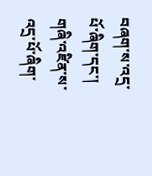བཞག་ས་འདྲ་པོ་ཞིག་དང་། གཞི་འཛིན་ས་འདྲ་པོ་ཞིག་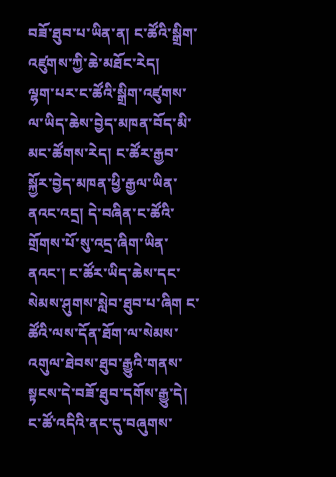བཟོ་ཐུབ་པ་ཡིན་ན། ང་ཚོའི་སྒྲིག་འཛུགས་ཀྱི་ཆེ་མཐོང་རེད།
ལྷག་པར་ང་ཚོའི་སྒྲིག་འཛུགས་ལ་ཡིད་ཆེས་བྱེད་མཁན་བོད་མི་མང་ཚོགས་རེད། ང་ཚོར་རྒྱབ་སྐྱོར་བྱེད་མཁན་ཕྱི་རྒྱལ་ཡིན་ནའང་འདྲ། དེ་བཞིན་ང་ཚོའི་གྲོགས་པོ་སུ་འདྲ་ཞིག་ཡིན་ནའང་། ང་ཚོར་ཡིད་ཆེས་དང་སེམས་ཤུགས་སླེབ་ཐུབ་པ་ཞིག ང་ཚོའི་ལས་དོན་ཐོག་ལ་སེམས་འགུལ་ཐེབས་ཐུབ་རྒྱུའི་གནས་སྟངས་དེ་བཟོ་ཐུབ་དགོས་རྒྱུ་དེ། ང་ཚོ་འདིའི་ནང་དུ་བཞུགས་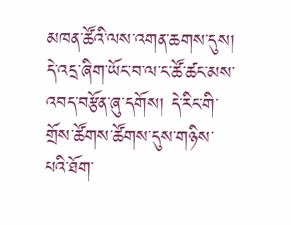མཁན་ཚོའི་ལས་འགན་ཆགས་དུས། དེ་འདྲ་ཞིག་ཡོང་བ་ལ་ང་ཚོ་ཚང་མས་འབད་བརྩོན་ཞུ་དགོས། དེ་རིང་གི་གྲོས་ཚོགས་ཚོགས་དུས་གཉིས་པའི་ཐོག་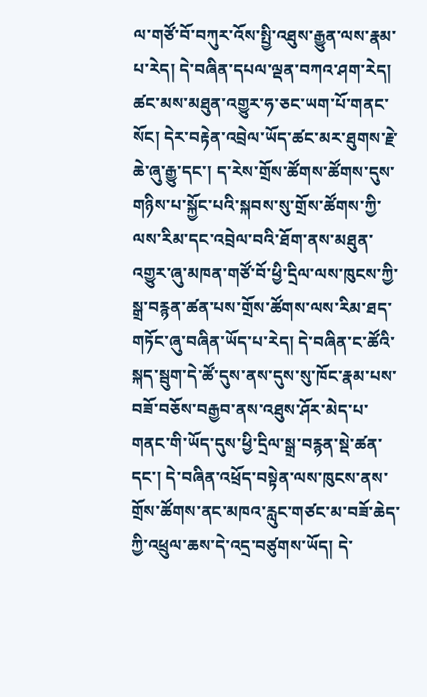ལ་གཙོ་བོ་བཀུར་འོས་སྤྱི་འཐུས་རྒྱུན་ལས་རྣམ་པ་རེད། དེ་བཞིན་དཔལ་ལྡན་བཀའ་ཤག་རེད། ཚང་མས་མཐུན་འགྱུར་ཧ་ཅང་ཡག་པོ་གནང་སོང། དེར་བརྟེན་འབྲེལ་ཡོད་ཚང་མར་ཐུགས་རྗེ་ཆེ་ཞུ་རྒྱུ་དང་། ད་རེས་གྲོས་ཚོགས་ཚོགས་དུས་གཉིས་པ་སྐྱོང་པའི་སྐབས་སུ་གྲོས་ཚོགས་ཀྱི་ལས་རིམ་དང་འབྲེལ་བའི་ཐོག་ནས་མཐུན་འགྱུར་ཞུ་མཁན་གཙོ་བོ་ཕྱི་དྲིལ་ལས་ཁུངས་ཀྱི་སྒྲ་བརྙན་ཚན་པས་གྲོས་ཚོགས་ལས་རིམ་ཐད་གཏོང་ཞུ་བཞིན་ཡོད་པ་རེད། དེ་བཞིན་ང་ཚོའི་སྐད་སྦུག་དེ་ཚོ་དུས་ནས་དུས་སུ་ཁོང་རྣམ་པས་བཟོ་བཅོས་བརྒྱབ་ནས་འཐུས་ཤོར་མེད་པ་གནང་གི་ཡོད་དུས་ཕྱི་དྲིལ་སྒྲ་བརྙན་སྡེ་ཚན་དང་། དེ་བཞིན་འཕྲོད་བསྟེན་ལས་ཁུངས་ནས་གྲོས་ཚོགས་ནང་མཁའ་རླུང་གཙང་མ་བཟོ་ཆེད་ཀྱི་འཕྲུལ་ཆས་དེ་འདྲ་བཙུགས་ཡོད། དེ་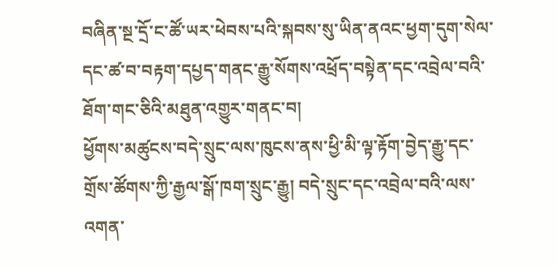བཞིན་སྔ་དྲོ་ང་ཚོ་ཡར་ཕེབས་པའི་སྐབས་སུ་ཡིན་ནའང་ཕྱག་དུག་སེལ་དང་ཚ་བ་བརྟག་དཔྱད་གནང་རྒྱུ་སོགས་འཕྲོད་བསྟེན་དང་འབྲེལ་བའི་ཐོག་གང་ཅིའི་མཐུན་འགྱུར་གནང་བ།
ཕྱོགས་མཚུངས་བདེ་སྲུང་ལས་ཁུངས་ནས་ཕྱི་མི་ལྟ་རྟོག་བྱེད་རྒྱུ་དང་གྲོས་ཚོགས་ཀྱི་རྒྱལ་སྒོ་ཁག་སྲུང་རྒྱུ། བདེ་སྲུང་དང་འབྲེལ་བའི་ལས་འགན་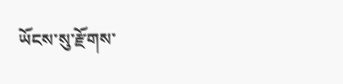ཡོངས་སུ་རྫོགས་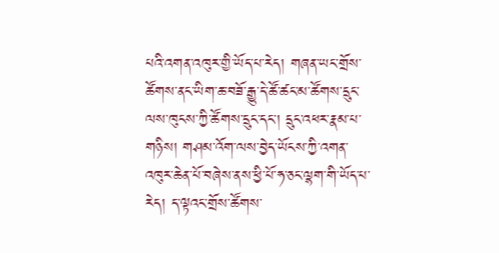པའི་འགན་འཁུར་གྱི་ཡོད་པ་རེད། གཞན་ཡང་གྲོས་ཚོགས་ནང་ཡིག་ཆ་བཟོ་རྒྱུ་དེ་ཚོ་ཚང་མ་ཚོགས་དྲུང་ལས་ཁུངས་ཀྱི་ཚོགས་དྲུང་དང་། དྲུང་འཕར་རྣམ་པ་གཉིས། གཤམ་འོག་ལས་བྱེད་ཡོངས་ཀྱི་འགན་འཁུར་ཆེན་པོ་བཞེས་ནས་ཕྱི་པོ་ཧ་ཅང་ལྷག་གི་ཡོད་པ་རེད། ད་ལྟའང་གྲོས་ཚོགས་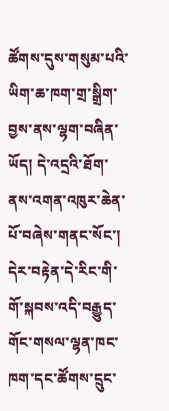ཚོགས་དུས་གསུམ་པའི་ཡིག་ཆ་ཁག་གྲ་སྒྲིག་བྱས་ནས་ལྷག་བཞིན་ཡོད། དེ་འདྲའི་ཐོག་ནས་འགན་འཁུར་ཆེན་པོ་བཞེས་གནང་སོང་། དེར་བརྟེན་དེ་རིང་གི་གོ་སྐབས་འདི་བརྒྱུད་གོང་གསལ་ལྷན་ཁང་ཁག་དང་ཚོགས་དྲུང་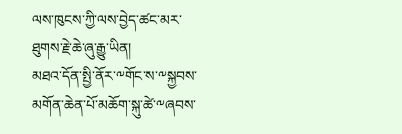ལས་ཁུངས་ཀྱི་ལས་བྱེད་ཚང་མར་ཐུགས་རྗེ་ཆེ་ཞུ་རྒྱུ་ཡིན།
མཐའ་དོན་སྤྱི་ནོར་༸གོང་ས་༸སྐྱབས་མགོན་ཆེན་པོ་མཆོག་སྐུ་ཚེ་༸ཞབས་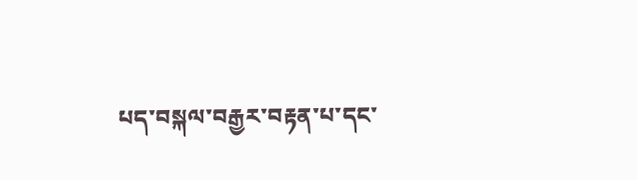པད་བསྐལ་བརྒྱར་བརྟན་པ་དང་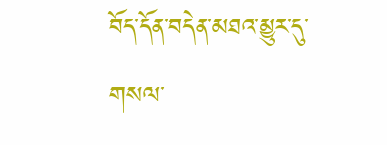བོད་དོན་བདེན་མཐའ་མྱུར་དུ་གསལ་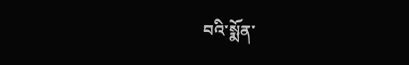བའི་སྨོན་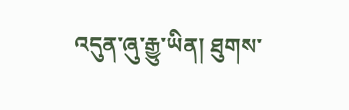འདུན་ཞུ་རྒྱུ་ཡིན། ཐུགས་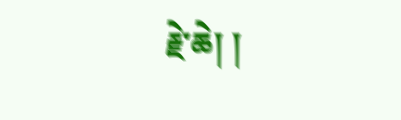རྗེ་ཆེ། །